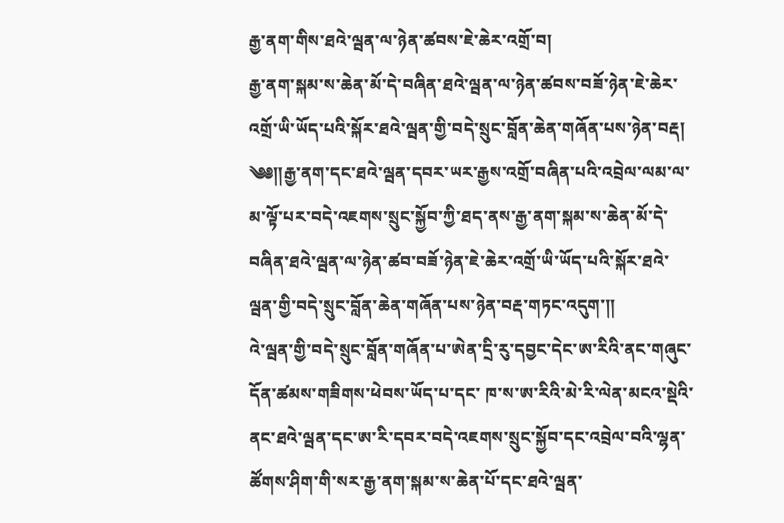རྒྱ་ནག་གིས་ཐའེ་ལྦན་ལ་ཉེན་ཚབས་ཇེ་ཆེར་འགྲོ་བ།
རྒྱ་ནག་སྐམ་ས་ཆེན་མོ་དེ་བཞིན་ཐའེ་ལྦན་ལ་ཉེན་ཚབས་བཟོ་ཉེན་ཇེ་ཆེར་འགྲོ་ཡི་ཡོད་པའི་སྐོར་ཐའེ་ལྦན་གྱི་བདེ་སྲུང་བློན་ཆེན་གཞོན་པས་ཉེན་བརྡ།
༄༅༎རྒྱ་ནག་དང་ཐའེ་ལྦན་དབར་ཡར་རྒྱས་འགྲོ་བཞིན་པའི་འབྲེལ་ལམ་ལ་མ་ལྟོ་པར་བདེ་འཇགས་སྲུང་སྐྱོབ་ཀྱི་ཐད་ནས་རྒྱ་ནག་སྐམ་ས་ཆེན་མོ་དེ་བཞིན་ཐའེ་ལྦན་ལ་ཉེན་ཚབ་བཟོ་ཉེན་ཇེ་ཆེར་འགྲོ་ཡི་ཡོད་པའི་སྐོར་ཐའེ་ལྦན་གྱི་བདེ་སྲུང་བློན་ཆེན་གཞོན་པས་ཉེན་བརྡ་གཏང་འདུག་༎
འེ་ལྦན་གྱི་བདེ་སྲུང་བློན་གཞོན་པ་ཨེན་དྲི་རུ་དབྱང་དེང་ཨ་རིའི་ནང་གཞུང་དོན་ཚམས་གཟིགས་ཕེབས་ཡོད་པ་དང་ ཁ་ས་ཨ་རིའི་མེ་རི་ལེན་མངའ་སྡེའི་ནང་ཐའེ་ལྦན་དང་ཨ་རི་དབར་བདེ་འཇགས་སྲུང་སྐྱོབ་དང་འབྲེལ་བའི་ལྷན་ཚོགས་ཤིག་གི་སར་རྒྱ་ནག་སྐམ་ས་ཆེན་པོ་དང་ཐའེ་ལྦན་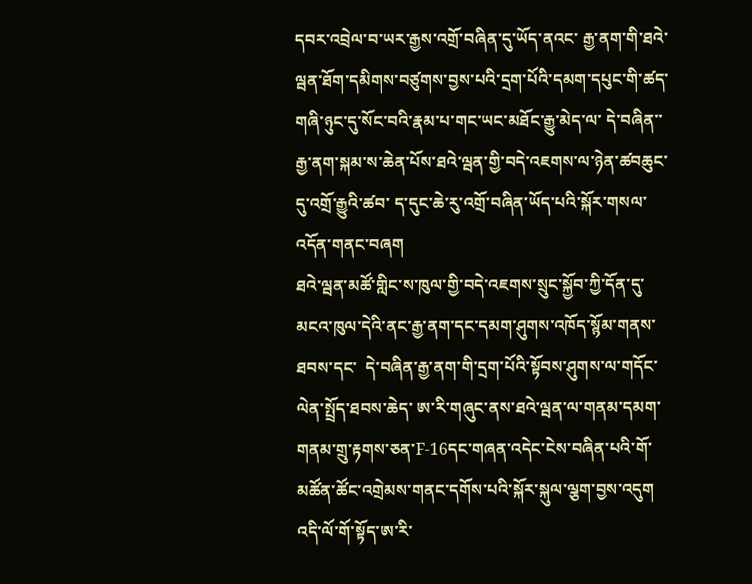དབར་འབྲེལ་བ་ཡར་རྒྱས་འགྲོ་བཞིན་དུ་ཡོད་ནའང་ རྒྱ་ནག་གི་ཐའེ་ལྦན་ཐོག་དམིགས་བཙུགས་བྱས་པའི་དྲག་པོའི་དམག་དཔུང་གི་ཚད་གཞི་ཉུང་དུ་སོང་བའི་རྣམ་པ་གང་ཡང་མཐོང་རྒྱུ་མེད་ལ་ དེ་བཞིན་་རྒྱ་ནག་སྐམ་ས་ཆེན་པོས་ཐའེ་ལྦན་གྱི་བདེ་འཇགས་ལ་ཉེན་ཚབཆུང་དུ་འགྲོ་རྒྱུའི་ཚབ་ ད་དུང་ཆེ་རུ་འགྲོ་བཞིན་ཡོད་པའི་སྐོར་གསལ་འདོན་གནང་བཞག
ཐའེ་ལྦན་མཚོ་གླིང་ས་ཁུལ་གྱི་བདེ་འཇགས་སྲུང་སྐྱོབ་ཀྱི་དོན་དུ་མངའ་ཁུལ་དེའི་ནང་རྒྱ་ནག་དང་དམག་ཤུགས་འཁོད་སྙོམ་གནས་ཐབས་དང་  དེ་བཞིན་རྒྱ་ནག་གི་དྲག་པོའི་སྟོབས་ཤུགས་ལ་གདོང་ལེན་སྤྲོད་ཐབས་ཆེད་ ཨ་རི་གཞུང་ནས་ཐའེ་ལྦན་ལ་གནམ་དམག་གནམ་གྲུ་རྟགས་ཅན་F-16དང་གཞན་འདེང་ངེས་བཞིན་པའི་གོ་མཚོན་ཚོང་འགྲེམས་གནང་དགོས་པའི་སྐོར་སྐུལ་ལྕག་བྱས་འདུག འདི་ལོ་གོ་སྟོད་ཨ་རི་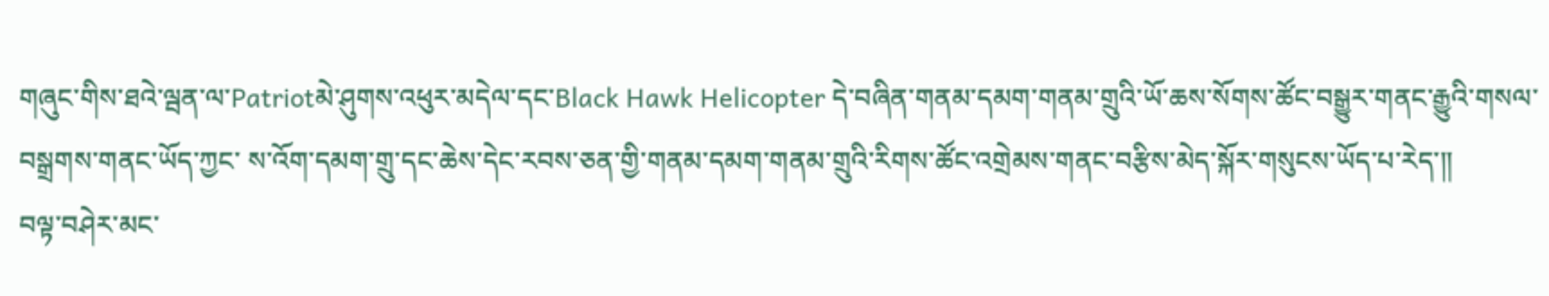གཞུང་གིས་ཐའེ་ལྦན་ལ་Patriotམེ་ཤུགས་འཕུར་མདེལ་དང་Black Hawk Helicopter དེ་བཞིན་གནམ་དམག་གནམ་གྲུའི་ཡོ་ཆས་སོགས་ཚོང་བསྒྱུར་གནང་རྒྱུའི་གསལ་བསྒྲགས་གནང་ཡོད་ཀྱང་ ས་འོག་དམག་གྲུ་དང་ཆེས་དེང་རབས་ཅན་གྱི་གནམ་དམག་གནམ་གྲུའི་རིགས་ཚོང་འགྲེམས་གནང་བརྩིས་མེད་སྐོར་གསུངས་ཡོད་པ་རེད་༎
བལྟ་བཤེར་མང་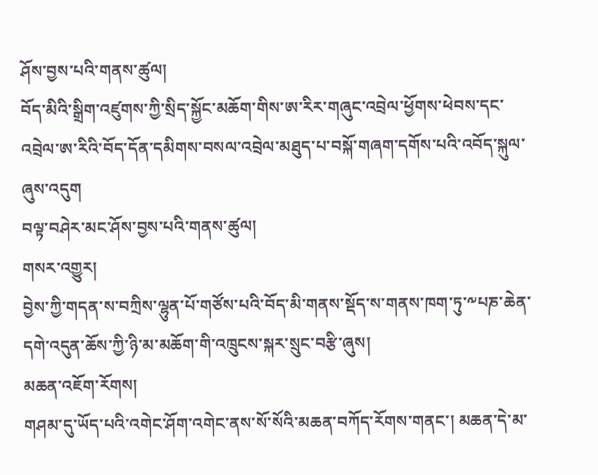ཤོས་བྱས་པའི་གནས་ཚུལ།
བོད་མིའི་སྒྲིག་འཛུགས་ཀྱི་སྲིད་སྐྱོང་མཆོག་གིས་ཨ་རིར་གཞུང་འབྲེལ་ཕྱོགས་ཕེབས་དང་འབྲེལ་ཨ་རིའི་བོད་དོན་དམིགས་བསལ་འབྲེལ་མཐུད་པ་བསྐོ་གཞག་དགོས་པའི་འབོད་སྐུལ་ཞུས་འདུག
བལྟ་བཤེར་མང་ཤོས་བྱས་པའི་གནས་ཚུལ།
གསར་འགྱུར།
བྱེས་ཀྱི་གདན་ས་བཀྲིས་ལྷུན་པོ་གཙོས་པའི་བོད་མི་གནས་སྡོད་ས་གནས་ཁག་ཏུ་༸པཎ་ཆེན་དགེ་འདུན་ཆོས་ཀྱི་ཉི་མ་མཆོག་གི་འཁྲུངས་སྐར་སྲུང་བརྩི་ཞུས།
མཆན་འཇོག་རོགས།
གཤམ་དུ་ཡོད་པའི་འགེང་ཤོག་འགེང་ནས་སོ་སོའི་མཆན་བཀོད་རོགས་གནང་། མཆན་དེ་མ་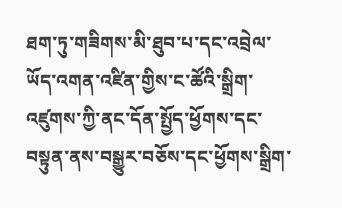ཐག་ཏུ་གཟིགས་མི་ཐུབ་པ་དང་འབྲེལ་ཡོད་འགན་འཛིན་གྱིས་ང་ཚོའི་སྒྲིག་འཛུགས་ཀྱི་ནང་དོན་སྤྱོད་ཕྱོགས་དང་བསྟུན་ནས་བསྒྱུར་བཅོས་དང་ཕྱོགས་སྒྲིག་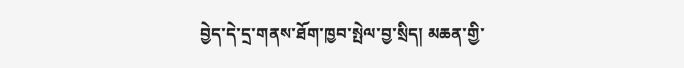བྱེད་དེ་དྲ་གནས་ཐོག་ཁྱབ་སྤེལ་བྱ་སྲིད། མཆན་གྱི་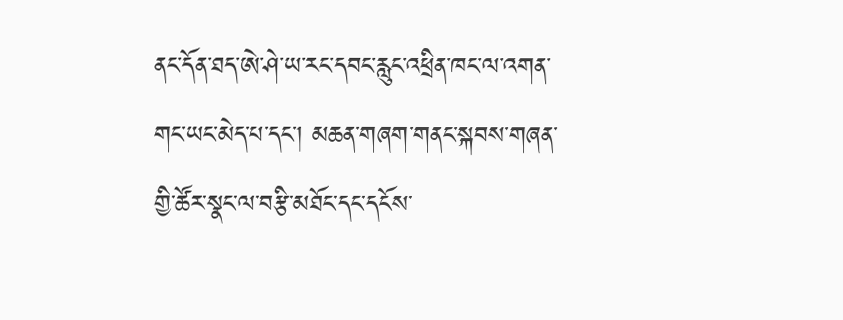ནང་དོན་ཐད་ཨེ་ཤེ་ཡ་རང་དབང་རླུང་འཕྲིན་ཁང་ལ་འགན་གང་ཡང་མེད་པ་དང་། མཆན་གཞག་གནང་སྐབས་གཞན་གྱི་ཚོར་སྣང་ལ་བརྩི་མཐོང་དང་དངོས་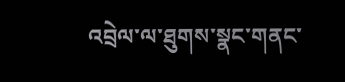འབྲེལ་ལ་ཐུགས་སྣང་གནང་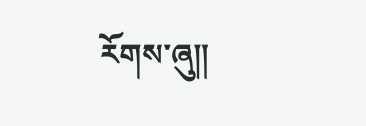རོགས་ཞུ༎